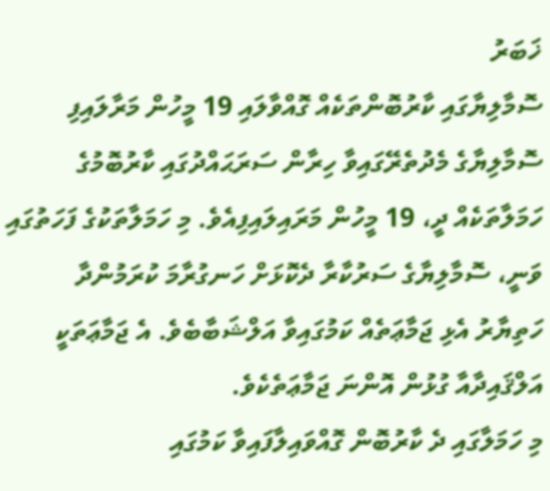ޚަބަރު
ސޮމާލިޔާގައި ކާރުބޮންތަކެއް ގޮއްވާލައި 19 މީހުން މަރާލައިފި
ސޮމާލިޔާގެ މެދުތެރޭގައިވާ ހިރާން ސަރަޙައްދުގައި ކާރުބޮމުގެ ހަމަލާތަކެއް ދީ، 19 މީހުން މަރައިލައިފިއެވެ. މި ހަމަލާތަކުގެ ފަހަތުގައި ވަނީ، ސޮމާލިޔާގެ ސަރުކާރާ ދެކޮޅަށް ހަނގުރާމަ ކުރަމުންދާ ހަތިޔާރު އެޅި ޖަމާޢަތެއް ކަމުގައިވާ އަލްޝަބާބެވެ. އެ ޖަމާޢަތަކީ އަލްޤައިދާއާ ގުޅުން އޮންނަ ޖަމާޢަތެކެވެ.
މި ހަމަލާގައި ދެ ކާރުބޮން ގޮއްވައިލާފައިވާ ކަމުގައި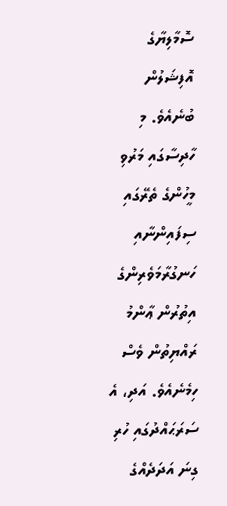ސޮމާލިޔާގެ އޮފިޝަލުން ބުނެއެވެ. މި ހާދިސާގައި މަރުވި މީހުންގެ ތެރޭގައި ސިފައިންނާއި ހަނގުރާމަވެރިންގެ އިތުރުން ޢާންމު ރައްޔިތުން ވެސް ހިމެނެއެވެ. އަދި، އެ ސަރަޙައްދުގައި ހުރި ގިނަ އަދަދެއްގެ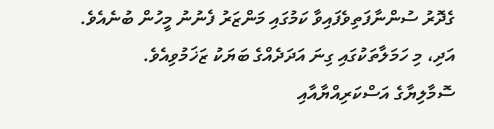ގެދޮރު ސުންނާފަތިވެފައިވާ ކަމުގައި މަންޒަރު ފެނުނު މީހުން ބުނެއެވެ. އަދި، މި ހަމަލާތަކުގައި ގިނަ އަދަދެއްގެ ބަޔަކު ޒަޚަމުވިއެވެ.
ސޮމާލިޔާގެ އަސްކަރިއްޔާއާއި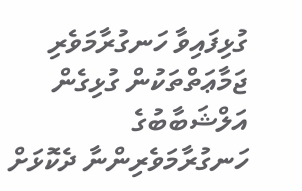ގުޅިފައިވާ ހަނގުރާމަވެރި ޖަމާޢަތްތަކުން ގުޅިގެން އަލްޝަބާބުގެ ހަނގުރާމަވެރިންނާ ދެކޮޅަށް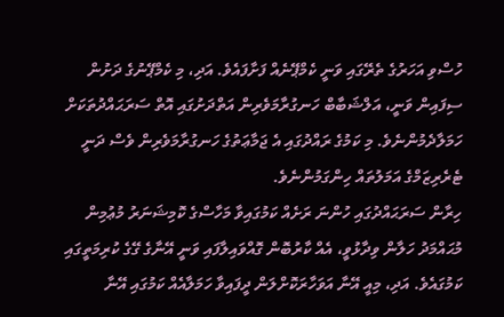ހުސްވި އަހަރުގެ ތެރޭގައި ވަނީ ކެމްޕޭނެއް ފަށާފައެވެ. އަދި، މި ކެމްޕޭނުގެ ދަށުން ސިފައިން ވަނީ، އަލްޝަބާބް ހަނގުރާމަވެރިން އަތްދަށުގައި އޮތް ސަރަޙައްދުތަކަށް ހަމަލާދެމުންނެވެ. މި ކަމުގެ ރައްދުގައި އެ ޖަމާޢަތުގެ ހަނގުރާމަވެރިން ވެސް ދަނީ ޓެރެރިޒަމްގެ އަމަލުތައް ހިންގަމުންނެވެ.
ހިރާން ސަރަޙައްދުގައި ހުންނަ ރަށެއް ކަމުގައިވާ މަހާސްގެ ކޮމިޝަނަރު މުޢުމިން މުޙައްމަދު ހަލާން ވިދާޅުވީ، އެއް ކާރުބޮން ގޮއްވައިލާފައި ވަނީ އޭނާގެ ގޭގެ ކުރިމަތީގައި ކަމުގައެވެ. އަދި، މިއީ އޭނާ އަވަހާރަކޮށްލަން ދީފައިވާ ހަމަލާއެއް ކަމުގައި އޭނާ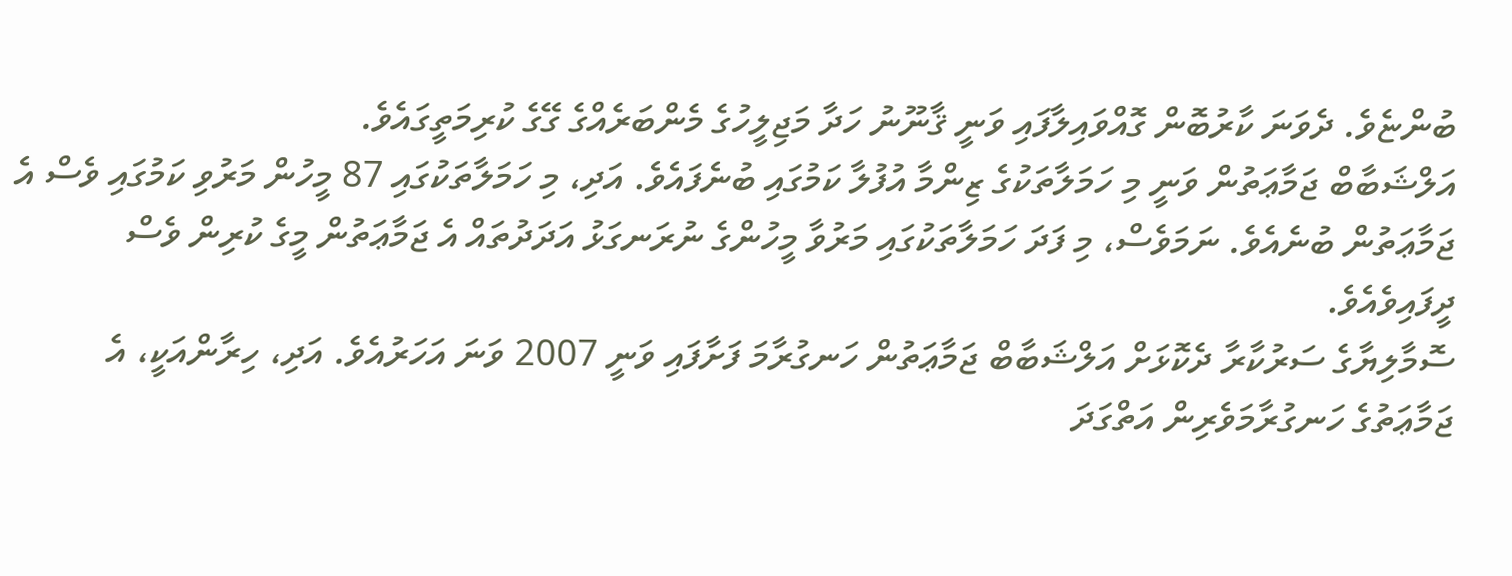ބުންޏެވެ. ދެވަނަ ކާރުބޮން ގޮއްވައިލާފައި ވަނީ ޤާނޫނު ހަދާ މަޖިލީހުގެ މެންބަރެއްގެ ގޭގެ ކުރިމަތީގައެވެ.
އަލްޝަބާބް ޖަމާޢަތުން ވަނީ މި ހަމަލާތަކުގެ ޒިންމާ އުފުލާ ކަމުގައި ބުނެފައެވެ. އަދި، މި ހަމަލާތަކުގައި 87 މީހުން މަރުވި ކަމުގައި ވެސް އެ ޖަމާޢަތުން ބުނެއެވެ. ނަމަވެސް، މި ފަދަ ހަމަލާތަކުގައި މަރުވާ މީހުންގެ ނުރަނގަޅު އަދަދުތައް އެ ޖަމާޢަތުން މީގެ ކުރިން ވެސް ދީފައިވެއެވެ.
ސޮމާލިޔާގެ ސަރުކާރާ ދެކޮޅަށް އަލްޝަބާބް ޖަމާޢަތުން ހަނގުރާމަ ފަށާފައި ވަނީ 2007 ވަނަ އަހަރުއެވެ. އަދި، ހިރާންއަކީ، އެ ޖަމާޢަތުގެ ހަނގުރާމަވެރިން އަތްގަދަ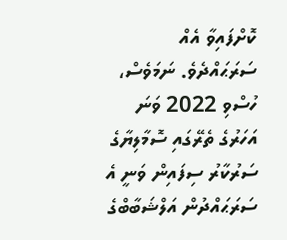ކޮށްފައިވާ އެއް ސަރަޙައްދެވެ. ނަމަވެސް، ހުސްވި 2022 ވަނަ އަހަރުގެ ތެރޭގައި ސޮމާލިޔާގެ ސަރުކާރު ސިފައިން ވަނީ އެ ސަރަޙައްދުން އަލްޝަބާބްގެ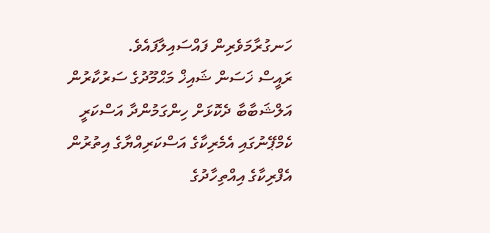ހަނގުރާމަވެރިން ފައްސައިލާފައެވެ.
ރައީސް ޚަސަން ޝައިޚް މަޙްމޫދުގެ ސަރުކާރުން އަލްޝަބާބާ ދެކޮޅަށް ހިންގަމުންދާ އަސްކަރީ ކެމްޕޭނުގައި އެމެރިކާގެ އަސްކަރިއްޔާގެ އިތުރުން އެފްރިކާގެ އިއްތިހާދުގެ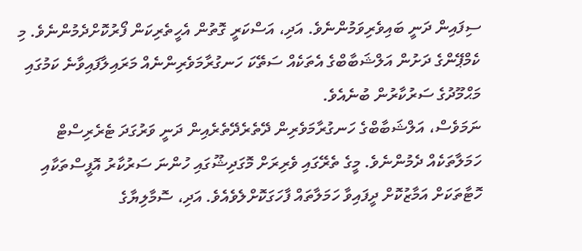ސިފައިން ދަނީ ބައިވެރިވަމުންނެވެ. އަދި، އަސްކަރީ ގޮތުން އެހީތެރިކަން ފޯރުކޮށްދެމުންނެވެ. މި ކެމްޕޭންގެ ދަށުން އަލްޝަބާބްގެ އެތަކެއް ސަތޭކަ ހަނގުރާމަވެރިންނެއް މަރައިލާފައިވާނެ ކަމުގައި މަޙްމޫދުގެ ސަރުކާރުން ބުނެއެވެ.
ނަމަވެސް، އަލްޝަބާބްގެ ހަނގުރާމަވެރިން ދޭތެރެދޭތެރެއިން ދަނީ ވަރުގަދަ ޓެރެރިސްޓް ހަމަލާތަކެއް ދެމުންނެވެ. މީގެ ތެރޭގައި ވެރިރަށް މޮގަދިޝޫގައި ހުންނަ ސަރުކާރު އޮފީސްތަކާއި ހޮޓާތަކަށް އަމާޒުކޮށް ދީފައިވާ ހަމަލާތައް ފާހަގަކޮށްލެވެއެވެ. އަދި، ސޮމާލިޔާގެ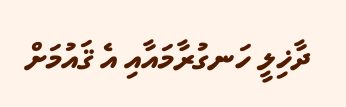ދާޚިލީ ހަނގުރާމައާއި އެ ޤައުމަށް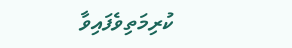ކުރިމަތިވެފައިވާ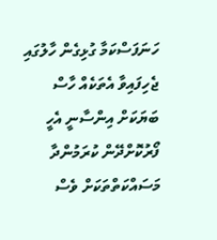ހަނަފަސްކަމާ ގުޅިގެން ހާލުގައި ޖެހިފައިވާ އެތަކެއް ހާސް ބަޔަކަށް އިންސާނީ އެހީ ފޯރުކޮށްދޭން ކުރަމުންދާ މަސައްކަތްތަކަށް ވެސް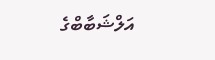އަލްޝަބާބްގެ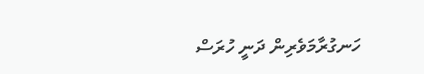ހަނގުރާމަވެރިން ދަނީ ހުރަސް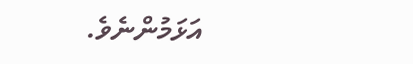އަޅަމުންނެވެ.